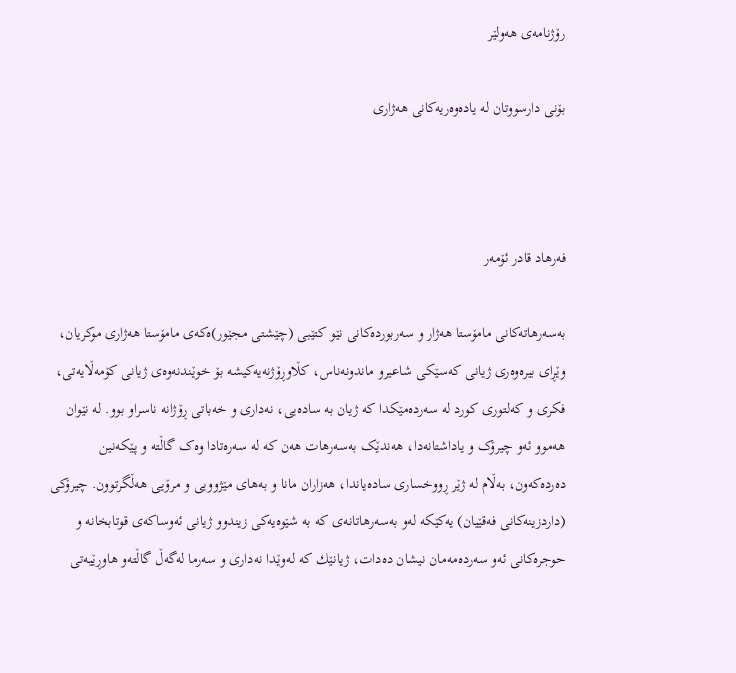رۆژنامەی ھەولێر

بۆنی دارسووتان لە یادەوەریەکانی هەژاری



فەرهاد قادر ئۆمەر

بەسەرهاتەکانی مامۆستا هەژار و سەربوردەکانی نێو کتێبی (چێشتی مجێور)ەکەی مامۆستا هەژاری موکریان، وێڕای بیرەوەری ژیانی کەسێکی شاعیرو ماندونەناس، کڵاوڕۆژنەیەکیشە بۆ خوێندنەوەی ژیانی کۆمەڵایەتی، فکری و کەلتوری کورد لە سەردەمێکدا کە ژیان بە سادەیی، نەداری و خەباتی ڕۆژانە ناسراو بوو. لە نێوان هەموو ئەو چیرۆک و یاداشتانەدا، هەندێک بەسەرهات هەن کە لە سەرەتادا وەک گاڵتە و پێکەنین دەردەکەون، بەڵام لە ژێر ڕووخساری سادەیاندا، هەزاران مانا و بەهای مێژوویی و مرۆیی هەڵگرتوون. چیرۆکی (داردزینەکانی فەقێیان) یەکێکە لەو بەسەرهاتانەی کە بە شێوەیەکی زیندوو ژیانی ئەوساکەی قوتابخانە و حوجرەکانی ئەو سەردەمەمان نیشان دەدات، ژیانێك کە لەوێدا نەداری و سەرما لەگەڵ گاڵتەو هاوڕێیەتی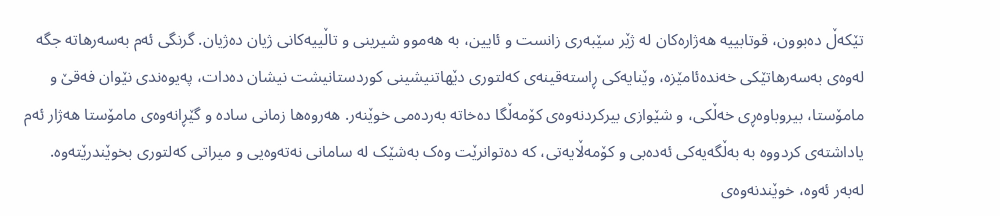تێکەڵ دەبوون، قوتابییە هەژارەکان لە ژێر سێبەری زانست و ئایین، بە هەموو شیرینی و تاڵییەکانی ژیان دەژیان. گرنگی ئەم بەسەرهاتە جگە لەوەی بەسەرهاتێکی خەندەئامێزە، وێنایەکی ڕاستەقینەی کەلتوری دێهاتنیشینی کوردستانیشت نیشان دەدات، پەیوەندی نێوان فەقێ و مامۆستا، بیروباوەڕی خەڵکی، و شێوازی بیرکردنەوەی کۆمەڵگا دەخاتە بەردەمی خوێنەر. هەروەها زمانی سادە و گێڕانەوەی مامۆستا هەژار ئەم یاداشتەی کردووە بە بەڵگەیەکی ئەدەبی و کۆمەڵایەتی، کە دەتوانرێت وەک بەشێک لە سامانی نەتەوەیی و میراتی کەلتوری بخوێندرێتەوە. لەبەر ئەوە، خوێندنەوەی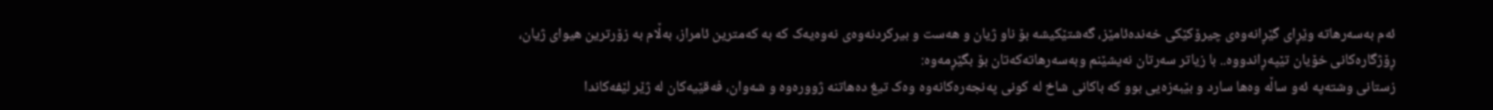ئەم بەسەرهاتە وێڕای گێڕانەوەی چیرۆکێکی خەندەئامێز، گەشتێکیشە بۆ ناو ژیان و هەست و بیرکردنەوەی نەوەیەک کە بە کەمترین ئامراز، بەڵام بە زۆرترین هیوای ژیان، ڕۆژگارەکانی خۆیان تێپەڕاندووە.. با زیاتر سەرتان نەیشێنم وبەسەرهاتەکەتان بۆ بگێڕمەوە:
زستانی وشتەپە ئەو ساڵە وەها سارد و بێبەزەیی بوو کە باکانی شاخ لە کونی پەنجەرەکانەوە وەک تیغ دەهاتنە ژوورەوە و شەوان، فەقێیەکان لە ژێر لێفەکاندا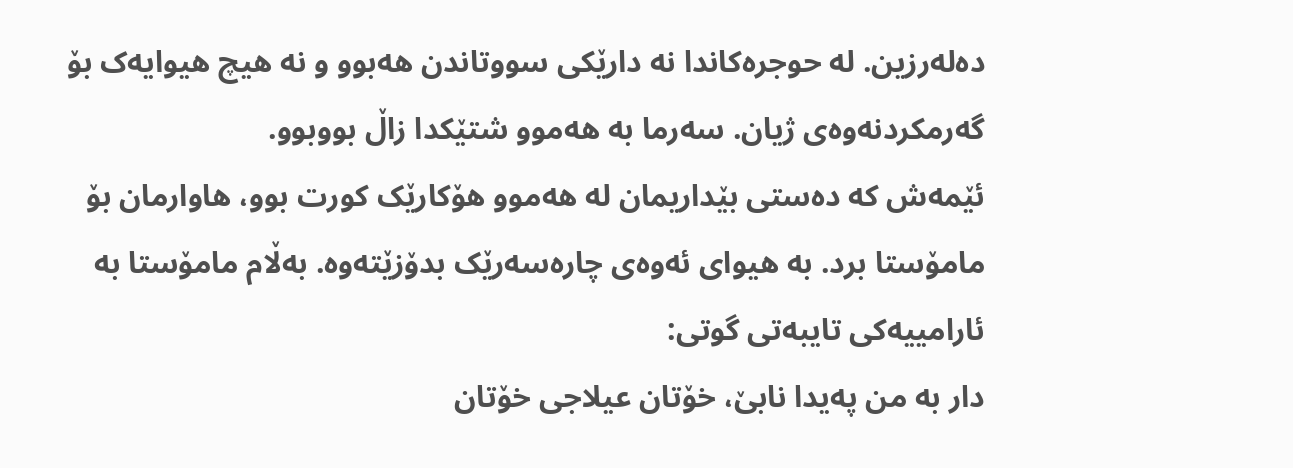دەلەرزین. لە حوجرەکاندا نە دارێکی سووتاندن هەبوو و نە هیچ هیوایەک بۆ گەرمکردنەوەی ژیان. سەرما بە هەموو شتێکدا زاڵ بووبوو.
ئێمەش کە دەستی بێداریمان لە هەموو هۆکارێک کورت بوو، هاوارمان بۆ مامۆستا برد. بە هیوای ئەوەی چارەسەرێک بدۆزێتەوە. بەڵام مامۆستا بە ئارامییەکی تایبەتی گوتی:
دار بە من پەیدا نابێ، خۆتان عیلاجی خۆتان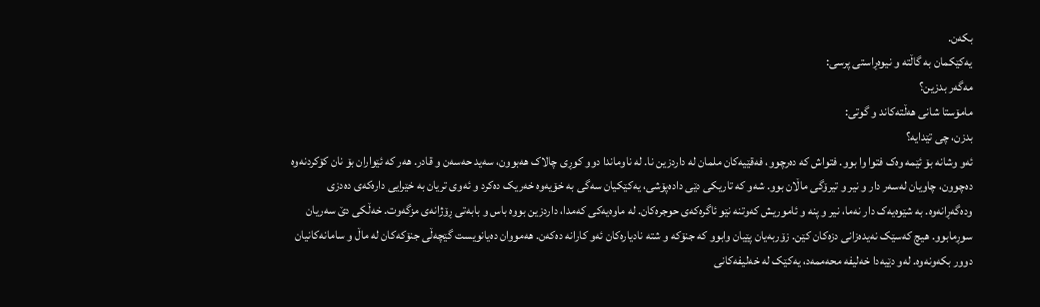بکەن.
یەکێکمان بە گاڵتە و نیوەڕاستی پرسی:
مەگەر بدزین؟
مامۆستا شانی هەڵتەکاند و گوتی:
بدزن، چی تێدایە؟
ئەو وشانە بۆ ئێمە وەک فتوا وا بوو. فتواش کە دەرچوو، فەقێیەکان ملمان لە داردزین نا. لە ناوماندا دوو کوڕی چالاک هەبوون، سەید حەسەن و قادر. هەر کە ئێواران بۆ نان کۆکردنەوە دەچوون، چاویان لەسەر دار و نیر و تیرۆگی ماڵان بوو. شەو کە تاریکی دێی دادەپۆشی، یەکێکیان سەگی بە خۆیەوە خەریک دەکرد و ئەوی تریان بە خێرایی دارەکەی دەدزی ودەگەڕانەوە. بە شێوەیەک دار نەما، نیر و پنە و ئاموریش کەوتنە نێو ئاگرەکەی حوجرەکان. لە ماوەیەکی کەمدا، داردزین بووە باس و بابەتی ڕۆژانەی مزگەوت. خەڵکی دێ سەریان سوڕمابوو. هیچ کەسێک نەیدەزانی دزەکان کێن. زۆربەیان پێیان وابوو کە جنۆکە و شتە نادیارەکان ئەو کارانە دەکەن. هەمووان دەیانویست گێچەڵی جنۆکەکان لە ماڵ و سامانەکانیان دوور بکەونەوە. لەو دێیەدا خەلیفە محەممەد، یەکێک لە خەلیفەکانی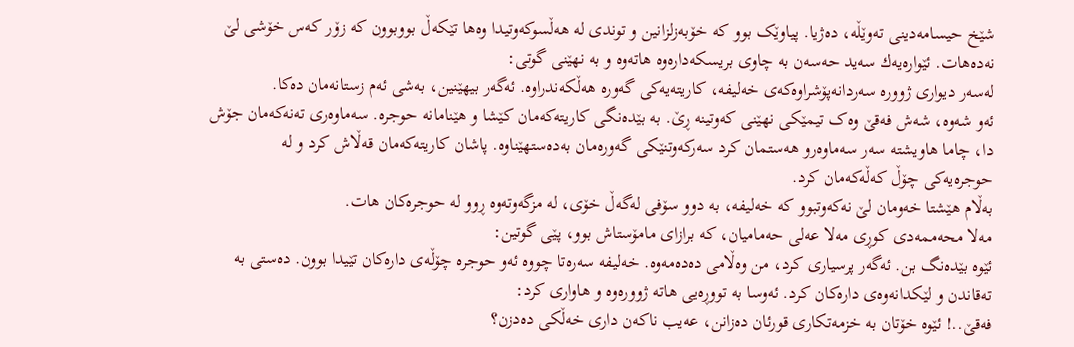شێخ حیسامەدینی تەوێڵە، دەژیا. پیاوێک بوو کە خۆبەزلزانین و توندی لە هەڵسوکەوتیدا وەها تێکەڵ بووبوون کە زۆر کەس خۆشی لێ نەدەهات. ئێوارەیەك سەید حەسەن بە چاوی بریسکەدارەوە هاتەوە و بە نهێنی گوتی:
لەسەر دیواری ژوورە سەردانەپۆشراوەکەی خەلیفە، کاریتەیەکی گەورە هەڵکەندراوە. ئەگەر بیهێنین، بەشی ئەم زستانەمان دەکا.
ئەو شەوە، شەش فەقێ وەک تیمێکی نهێنی کەوتینە ڕێ. بە بێدەنگی کاریتەکەمان کێشا و هێنامانە حوجرە. سەماوەری تەنەکەمان جۆش دا، چاما هاویشتە سەر سەماوەرو هەستمان کرد سەرکەوتنێکی گەورەمان بەدەستهێناوە. پاشان کاریتەکەمان قەڵاش کرد و لە حوجرەیەکی چۆڵ کەڵەکەمان کرد.
بەڵام هێشتا خەومان لێ نەکەوتبوو کە خەلیفە، بە دوو سۆفی لەگەڵ خۆی، لە مزگەوتەوە ڕوو لە حوجرەکان هات.
مەلا محەممەدی کوڕی مەلا عەلی حەمامیان، کە برازای مامۆستاش بوو، پێی گوتین:
ئێوە بێدەنگ بن. ئەگەر پرسیاری کرد، من وەڵامی دەدەمەوە. خەلیفە سەرەتا چووە ئەو حوجرە چۆڵەی دارەکان تێیدا بوون. دەستی بە تەقاندن و لێکدانەوەی دارەکان کرد. ئەوسا بە تووڕەیی هاتە ژوورەوە و هاواری کرد:
فەقێ..! ئێوە خۆتان بە خزمەتکاری قورئان دەزانن، عەیب ناکەن داری خەڵکی دەدزن؟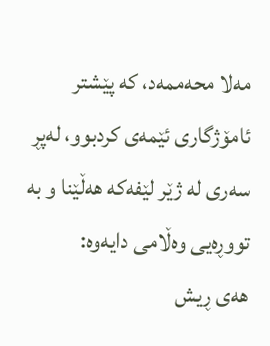مەلا محەممەد، کە پێشتر ئامۆژگاری ئێمەی کردبوو، لەپڕ سەری لە ژێر لێفەکە هەڵێنا و بە تووڕەیی وەڵامی دایەوە:
هەی ڕیش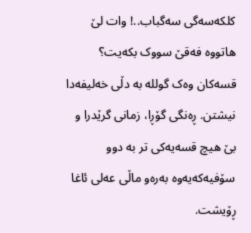کلکەسەگی سەگباب..! وات لێ هاتووە فەقێ سووک بکەیت؟
قسەکان وەک گوللە بە دڵی خەلیفەدا نیشتن. ڕەنگی گۆڕا، زمانی گرێدرا و بێ هیچ قسەیەکی تر بە دوو سۆفیەکەیەوە بەرەو ماڵی عەلی ئاغا ڕۆیشت.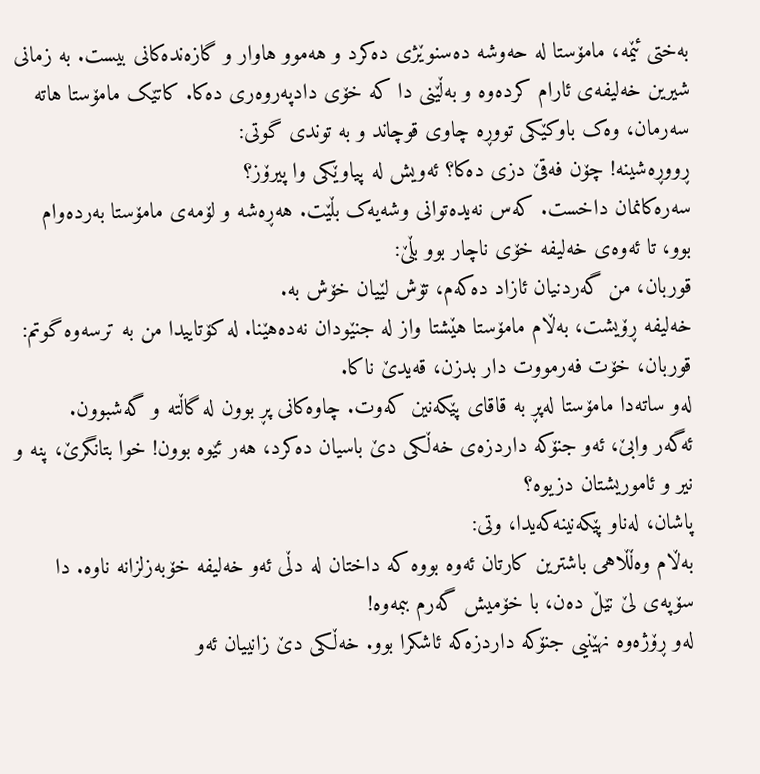بەختی ئێمە، مامۆستا لە حەوشە دەسنوێژی دەکرد و هەموو هاوار و گازەندەکانی بیست. بە زمانی شیرین خەلیفەی ئارام کردەوە و بەڵێنی دا کە خۆی دادپەروەری دەکا. کاتێک مامۆستا هاتە سەرمان، وەک باوکێکی تووڕە چاوی قوچاند و بە توندی گوتی:
ڕووڕەشینە! چۆن فەقێ دزی دەکا؟ ئەویش لە پیاوێکی وا پیرۆز؟
سەرەکانمان داخست. کەس نەیدەتوانی وشەیەک بڵێت. هەڕەشە و لۆمەی مامۆستا بەردەوام بوو، تا ئەوەی خەلیفە خۆی ناچار بوو بڵێ:
قوربان، من گەردنیان ئازاد دەکەم، تۆش لێیان خۆش بە.
خەلیفە ڕۆیشت، بەڵام مامۆستا هێشتا واز لە جنێودان نەدەهێنا. لە کۆتاییدا من بە ترسەوە گوتم:
قوربان، خۆت فەرمووت دار بدزن، قەیدێ ناکا.
لەو ساتەدا مامۆستا لەپڕ بە قاقای پێکەنین کەوت. چاوەکانی پڕ بوون لە گاڵتە و گەشبوون.
ئەگەر وابێ، ئەو جنۆکە داردزەی خەڵکی دێ باسیان دەکرد، هەر ئێوە بوون! خوا بتانگرێ، پنە و نیر و ئاموریشتان دزیوە؟
پاشان، لەناو پێکەنینەکەیدا، وتی:
بەڵام وەڵڵاهی باشترین کارتان ئەوە بووە کە داختان لە دڵی ئەو خەلیفە خۆبەزلزانە ناوە. دا سۆپەی لێ نێڵ دەن، با خۆمیش گەرم ببمەوە!
لەو ڕۆژەوە نهێنیی جنۆکە داردزەکە ئاشکرا بوو. خەڵکی دێ زانییان ئەو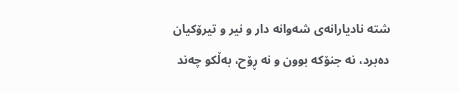شتە نادیارانەی شەوانە دار و نیر و تیرۆکیان دەبرد، نە جنۆکە بوون و نە ڕۆح، بەڵکو چەند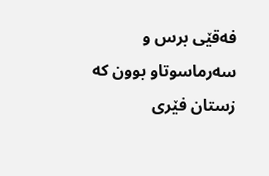فەقێی برس و سەرماسوتاو بوون کە زستان فێری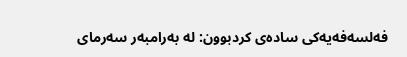فەلسەفەیەکی سادەی کردبوون: لە بەرامبەر سەرمای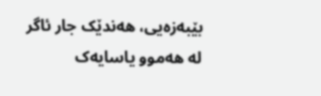بێبەزەیی، هەندێک جار ئاگر لە هەموو یاسایەک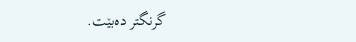گرنگتر دەبێت.